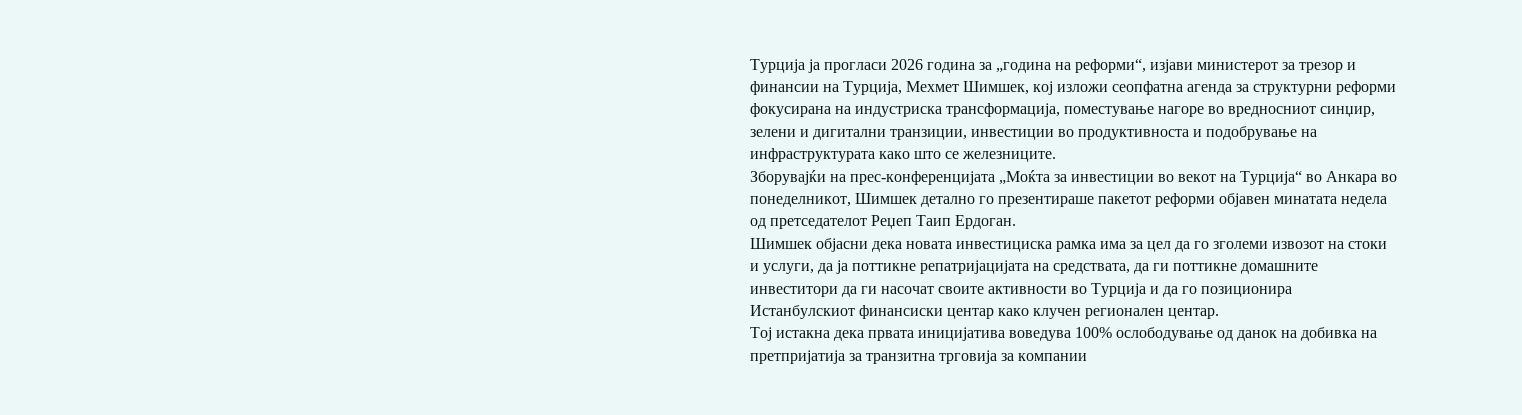Турција ја прогласи 2026 година за „година на реформи“, изјави министерот за трезор и финансии на Турција, Мехмет Шимшек, кој изложи сеопфатна агенда за структурни реформи фокусирана на индустриска трансформација, поместување нагоре во вредносниот синџир, зелени и дигитални транзиции, инвестиции во продуктивноста и подобрување на инфраструктурата како што се железниците.
Зборувајќи на прес-конференцијата „Моќта за инвестиции во векот на Турција“ во Анкара во понеделникoт, Шимшек детално го презентираше пакетот реформи објавен минатата недела од претседателот Реџеп Таип Ердоган.
Шимшек објасни дека новата инвестициска рамка има за цел да го зголеми извозот на стоки и услуги, да ја поттикне репатријацијата на средствата, да ги поттикне домашните инвеститори да ги насочат своите активности во Турција и да го позиционира Истанбулскиот финансиски центар како клучен регионален центар.
Тој истакна дека првата иницијатива воведува 100% ослободување од данок на добивка на претпријатија за транзитна трговија за компании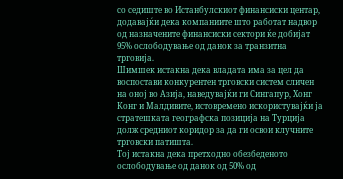со седиште во Истанбулскиот финансиски центар, додавајќи дека компаниите што работат надвор од назначените финансиски сектори ќе добијат 95% ослободување од данок за транзитна трговија.
Шимшек истакна дека владата има за цел да воспостави конкурентен трговски систем сличен на оној во Азија, наведувајќи ги Сингапур, Хонг Конг и Малдивите, истовремено искористувајќи ја стратешката географска позиција на Турција долж средниот коридор за да ги освои клучните трговски патишта.
Тој истакна дека претходно обезбеденото ослободување од данок од 50% од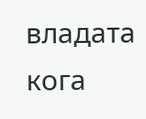владата кога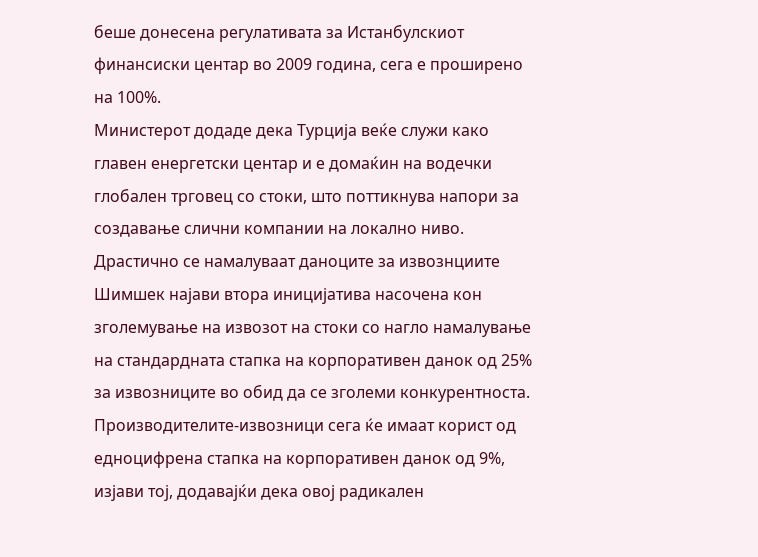беше донесена регулативата за Истанбулскиот финансиски центар во 2009 година, сега е проширено на 100%.
Министерот додаде дека Турција веќе служи како главен енергетски центар и е домаќин на водечки глобален трговец со стоки, што поттикнува напори за создавање слични компании на локално ниво.
Драстично се намалуваат даноците за извознциите
Шимшек најави втора иницијатива насочена кон зголемување на извозот на стоки со нагло намалување на стандардната стапка на корпоративен данок од 25% за извозниците во обид да се зголеми конкурентноста.
Производителите-извозници сега ќе имаат корист од едноцифрена стапка на корпоративен данок од 9%, изјави тој, додавајќи дека овој радикален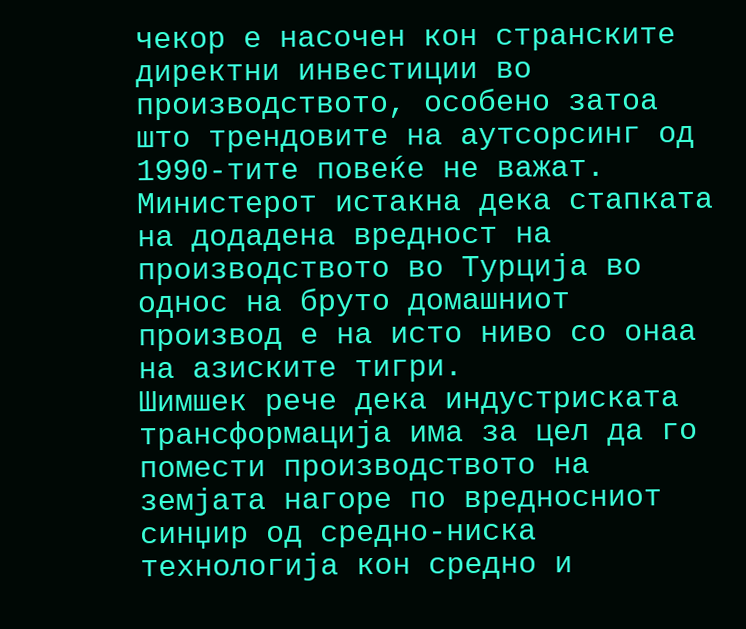чекор е насочен кон странските директни инвестиции во производството, особено затоа што трендовите на аутсорсинг од 1990-тите повеќе не важат.
Министерот истакна дека стапката на додадена вредност на производството во Турција во однос на бруто домашниот производ е на исто ниво со онаа на азиските тигри.
Шимшек рече дека индустриската трансформација има за цел да го помести производството на земјата нагоре по вредносниот синџир од средно-ниска технологија кон средно и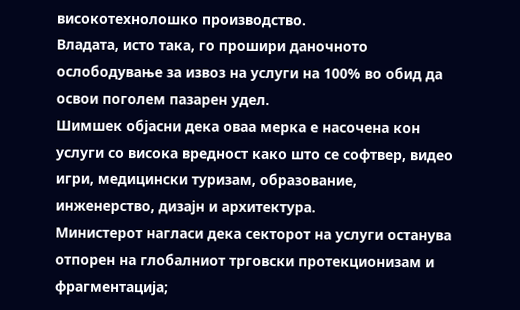високотехнолошко производство.
Владата, исто така, го прошири даночното ослободување за извоз на услуги на 100% во обид да освои поголем пазарен удел.
Шимшек објасни дека оваа мерка е насочена кон услуги со висока вредност како што се софтвер, видео игри, медицински туризам, образование, инженерство, дизајн и архитектура.
Министерот нагласи дека секторот на услуги останува отпорен на глобалниот трговски протекционизам и фрагментација;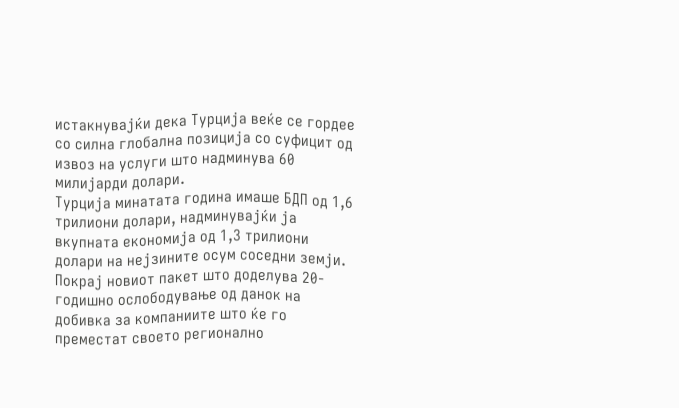истакнувајќи дека Турција веќе се гордее со силна глобална позиција со суфицит од извоз на услуги што надминува 60 милијарди долари.
Турција минатата година имаше БДП од 1,6 трилиони долари, надминувајќи ја вкупната економија од 1,3 трилиони долари на нејзините осум соседни земји.
Покрај новиот пакет што доделува 20-годишно ослободување од данок на добивка за компаниите што ќе го преместат своето регионално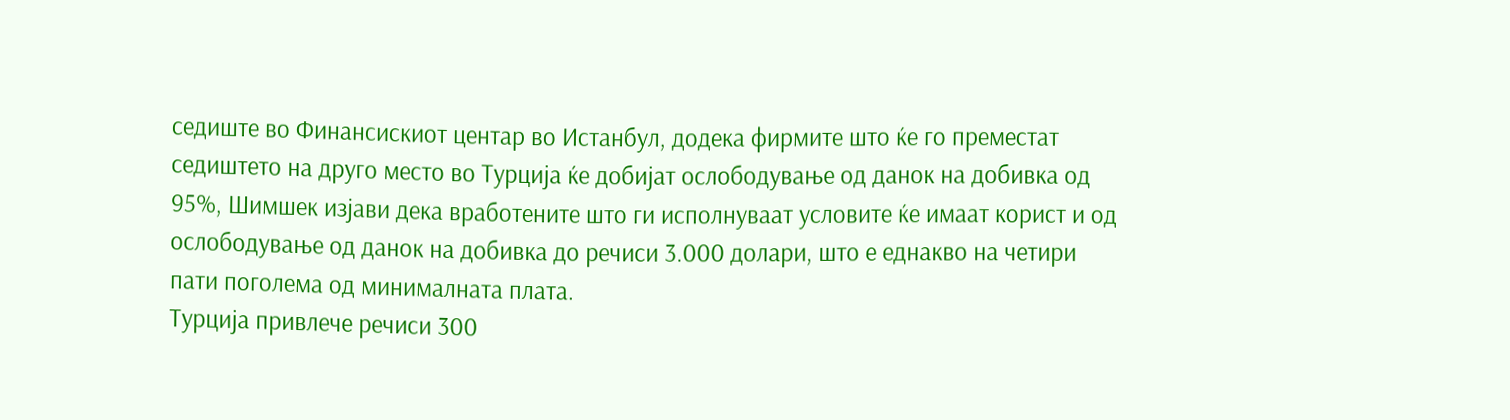седиште во Финансискиот центар во Истанбул, додека фирмите што ќе го преместат седиштето на друго место во Турција ќе добијат ослободување од данок на добивка од 95%, Шимшек изјави дека вработените што ги исполнуваат условите ќе имаат корист и од ослободување од данок на добивка до речиси 3.000 долари, што е еднакво на четири пати поголема од минималната плата.
Турција привлече речиси 300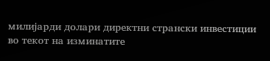милијарди долари директни странски инвестиции во текот на изминатите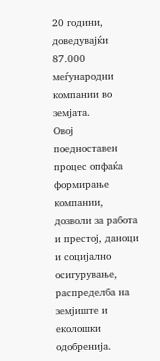20 години, доведувајќи 87.000 меѓународни компании во земјата.
Овој поедноставен процес опфаќа формирање компании, дозволи за работа и престој, даноци и социјално осигурување, распределба на земјиште и еколошки одобренија.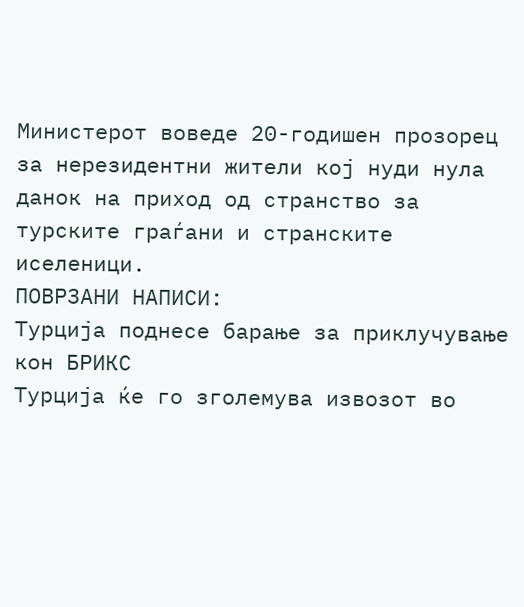Министерот воведе 20-годишен прозорец за нерезидентни жители кој нуди нула данок на приход од странство за турските граѓани и странските иселеници.
ПОВРЗАНИ НАПИСИ:
Турција поднесе барање за приклучување кон БРИКС
Турција ќе го зголемува извозот во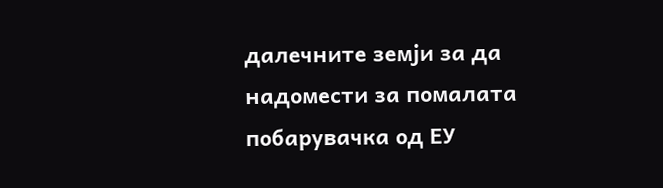далечните земји за да надомести за помалата побарувачка од ЕУ